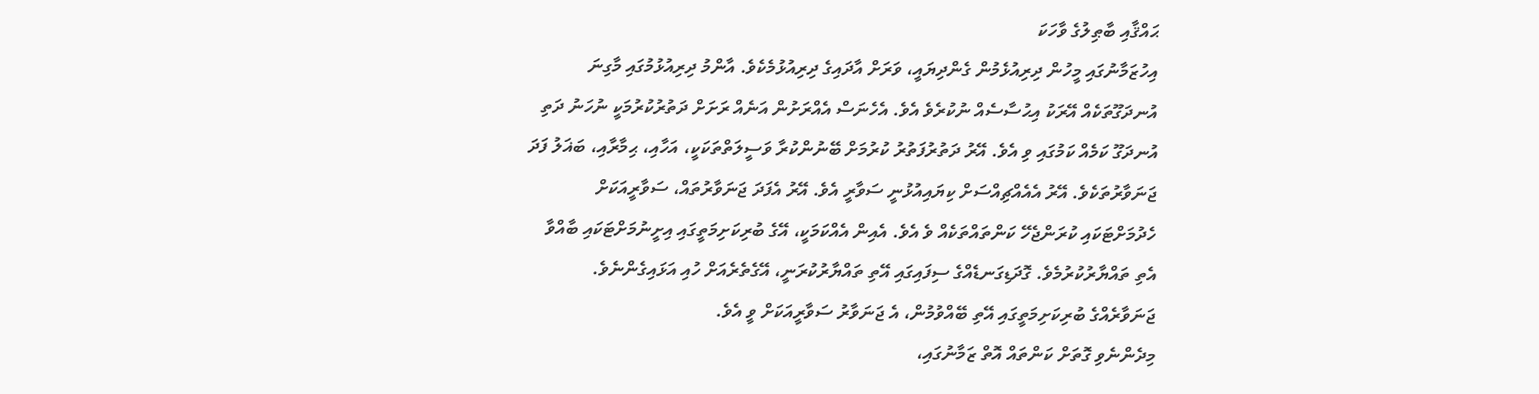ޙައްޤާއި ބާޠިލުގެ ވާހަކަ
އިހުޒަމާނުގައި މީހުން ދިރިއުޅެމުން ގެންދިޔައީ، ވަރަށް އާދައިގެ ދިރިއުޅުމެކެވެ. އާންމު ދިރިއުޅުމުގައި މާގިނަ އުނދަގޫތަކެއް އޭރަކު އިޙުސާސެއް ނުކުރެވެ އެވެ. އެހެނަސް އެއްރަށުން އަނެއް ރަށަށް ދަތުރުކުރުމަކީ ނުހަނު ދަތި އުނދަގޫ ކަމެއް ކަމުގައި ވި އެވެ. އޭރު ދަތުރުފަތުރު ކުރުމަށް ބޭނުންކުރާ ވަސީލަތްތަކަކީ، އަހާއި، ޙިމާރާއި، ބަޣަލު ފަދަ ޖަނަވާރުތަކެވެ. އޭރު އެއެއްޗިއްސަށް ކިޔައިއުޅުނީ ސަވާރީ އެވެ. އޭރު އެފަދަ ޖަނަވާރުތައް، ސަވާރީއަކަށް ހެދުމަށްޓަކައި ކުރަންޖެހޭ ކަންތައްތަކެއް ވެ އެވެ. އެއިން އެއްކަމަކީ، އޭގެ ބުރިކަށިމަތީގައި އިށީނުމަށްޓަކައި ބާއްވާ އެތި ތައްޔާރުކުރުމެވެ. ގޮދަޑިގަނޑެއްގެ ސިފައިގައި އޭތި ތައްޔާރުކުރަނީ، އޭގެތެރެއަށް ހުއި އަޅައިގެންނެވެ. ޖަނަވާރެއްގެ ބުރިކަށިމަތީގައި އޭތި ބޭއްވުމުން، އެ ޖަނަވާރު ސަވާރީއަކަށް ވީ އެވެ.
މިދެންނެވި ގޮތަށް ކަންތައް އޮތް ޒަމާނުގައި،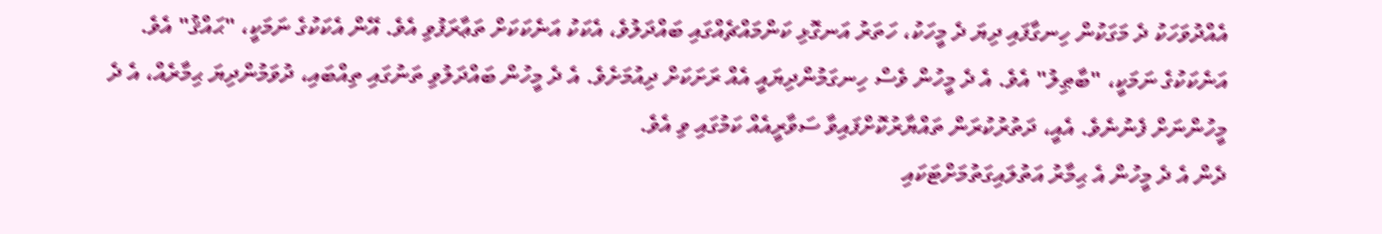އެއްދުވަހަކު ދެ މަގަކުން ހިނގާފައި ދިޔަ ދެ މީހަކު، ހަތަރު އަނގޮޅި ކަންމައްޗެއްގައި ބައްދަލުވެ، އެކަކު އަނެކަކަށް ތަޢާރަފުވި އެވެ. އޭން އެކަކުގެ ނަމަކީ، "ޙައްޤު" އެވެ. އަނެކަކުގެ ނަމަކީ، "ބާޠިލު" އެވެ. އެ ދެ މީހުން ވެސް ހިނގަމުންދިޔައީ އެއް ރަށަކަށް ދިއުމަށެވެ. އެ ދެ މީހުން ބައްދަލުވި ތަނުގައި ތިއްބައި، ދުވަމުންދިޔަ ޙިމާރެއް، އެ ދެ މީހުންނަށް ފެނުނެވެ. އެއީ، ދަތުރުކުރަން ތައްޔާރުކޮށްފައިވާ ސަވާރީއެއް ކަމުގައި ވި އެވެ.
ދެން އެ ދެ މީހުން އެ ޙިމާރު އަތުލައިގަތުމަށްޓަކައި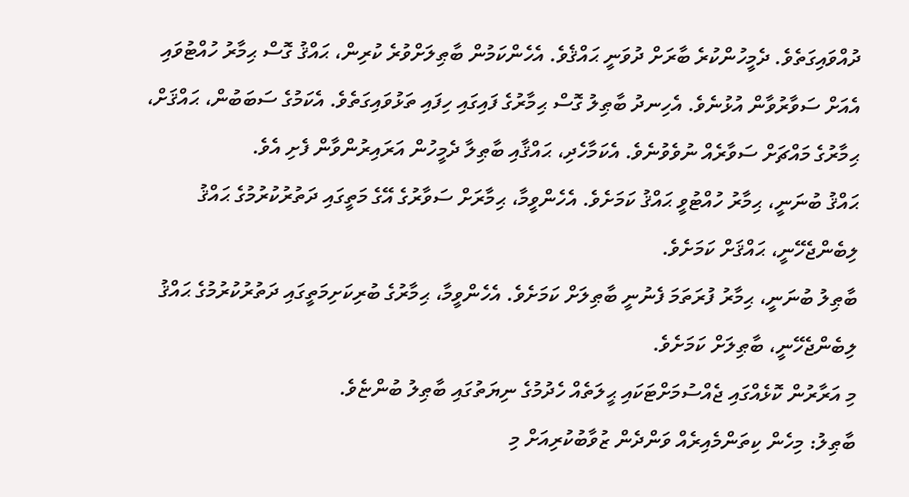ދުއްވައިގަތެވެ. ދެމީހުންކުރެ ބާރަށް ދުވަނީ ޙައްޤެވެ. އެހެންކަމުން ބާޠިލަށްވުރެ ކުރިން، ޙައްޤު ގޮސް ޙިމާރު ހުއްޓުވައި އެއަށް ސަވާރުވާން އުޅުނެވެ. އެހިނދު ބާޠިލު ގޮސް ޙިމާރުގެ ފައިގައި ހިފައި ތަޅުވައިގަތެވެ. އެކަމުގެ ސަބަބުން، ޙައްޤަށް، ޙިމާރުގެ މައްޗަށް ސަވާރެއް ނުވެވުނެވެ. އެކަމާހެދި، ޙައްޤާއި ބާޠިލާ ދެމީހުން އަރައިރުންވާން ފެށި އެވެ.
ޙައްޤު ބުނަނީ، ޙިމާރު ހުއްޓުވީ ޙައްޤު ކަމަށެވެ. އެހެންވީމާ، ޙިމާރަށް ސަވާރުގެ އޭގެ މަތީގައި ދަތުރުކުރުމުގެ ޙައްޤު ލިބެންޖެހޭނީ، ޙައްޤަށް ކަމަށެވެ.
ބާޠިލު ބުނަނީ، ޙިމާރު ފުރަތަމަ ފެނުނީ ބާޠިލަށް ކަމަށެވެ. އެހެންވީމާ، ޙިމާރުގެ ބުރިކަށިމަތީގައި ދަތުރުކުރުމުގެ ޙައްޤު ލިބެންޖެހޭނީ، ބާޠިލަށް ކަމަށެވެ.
މި އަރާރުން ކޮޅެއްގައި ޖެއްސުމަށްޓަކައި ޙީލަތެއް ހެދުމުގެ ނިޔަތުގައި ބާޠިލު ބުންޏެވެ.
ބާޠިލު: މިހެން ކިތަންމެއިރެއް ވަންދެން ޒުވާބުކުރިއަށް މި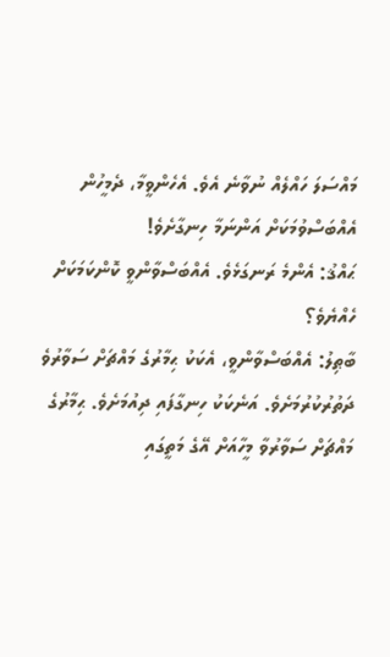މައްސަލަ ހައްލެއް ނުވާނެ އެވެ. އެހެންވީމާ، ދެމީހުން އެއްބަސްވުމަކަށް އަންނަމާ ހިނގާށެވެ!
ޙައްޤު: އެންމެ ރަނގަޅެވެ. އެއްބަސްވާންވީ ކޮންކަމަކަށް ހެއްޔެވެ؟
ބާޠިލު: އެއްބަސްވާންވީ، އެކަކު ޙިމާރުގެ މައްޗަށް ސަވާރުވެ ދަތުރުކުރުމަށެވެ. އަނެކަކު ހިނގާފައި ދިއުމަށެވެ. ޙިމާރުގެ މައްޗަށް ސަވާރުވާ މީހާއަށް އޭގެ މަތީގައި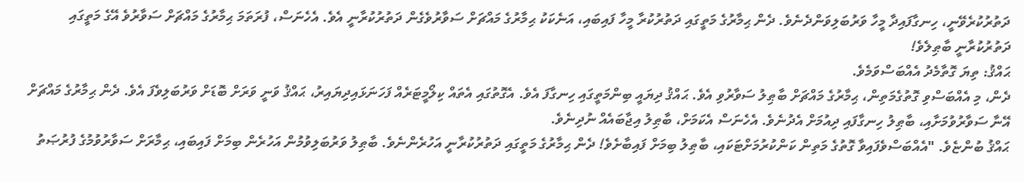ދަތުރުކުރެވޭނީ، ހިނގާފައިދާ މީހާ ވަރުބަލިވަންދެނެވެ. ދެން ޙިމާރުގެ މަތީގައި ދަތުރުކުރާ މީހާ ފައިބައި، އަނެކަކު ޙިމާރުގެ މައްޗަށް ސަވާރުވެގެން ދަތުރުކުރާނީ އެވެ. އެހެނަސް، ފުރަތަމަ ޙިމާރުގެ މައްޗަށް ސަވާރުވެ އޭގެ މަތީގައި ދަތުރުކުރާނީ ބާޠިލެވެ!
ޙައްޤު: ތިޔަ ގޮތާމެދު އެއްބަސްވަމެވެ.
ދެން، މި އެއްބަސްވި ގޮތުގެމަތިން، ޙިމާރުގެ މައްޗަށް ބާޠިލު ސަވާރުވި އެވެ. ޙައްޤު ދިޔައީ ބިންމަތީގައި ހިނގާފަ އެވެ. އެގޮތުގައި އެތައް ކިލޯމީޓަރެއް ފަހަނަޅައިދިޔައިރު، ޙައްޤު ވަނީ ވަރަށް ބޮޑަށް ވަރުބަލިވެފަ އެވެ. ދެން ޙިމާރުގެ މައްޗަށް އޭނާ ސަވާރުވުމަށާއި، ބާޠިލު ހިނގާފައި ދިއުމަށް އެދުނެވެ. އެހެނަސް އެކަމަށް، ބާޠިލު އިޖާބައެއް ނުދިނެވެ.
ޙައްޤު ބުންޏެވެ. "އެއްބަސްވެފައިވާ ގޮތުގެ މަތިން ކަންކުރުމަށްޓަކައި، ބާޠިލު ބިމަށް ފައިބާށެވެ! ދެން ޙިމާރުގެ މަތީގައި ދަތުރުކުރާނީ އަހުރެންނެވެ. ބާޠިލު ވަރުބަލިވުމުން އަހުރެން ބިމަށް ފައިބައި، ޙިމާރަށް ސަވާރުވުމުގެ ފުރުޞަތު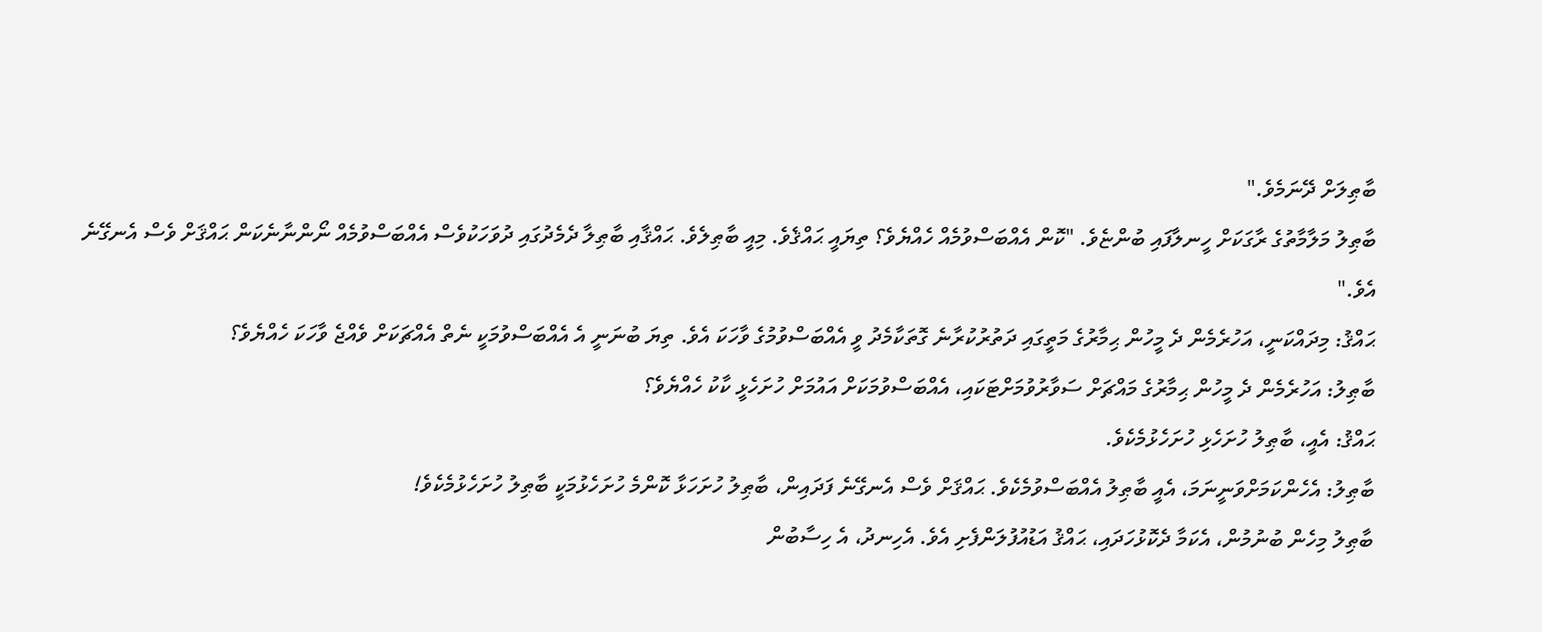ބާޠިލަށް ދޭނަމެވެ."
ބާޠިލު މަލާމާތުގެ ރާގަކަށް ހީނލާފައި ބުންޏެވެ. "ކޮން އެއްބަސްވުމެއް ހެއްޔެވެ؟ ތިޔައީ ޙައްޤެވެ. މިއީ ބާޠިލެވެ. ޙައްޤާއި ބާޠިލާ ދެމެދުގައި ދުވަހަކުވެސް އެއްބަސްވުމެއް ނޯންނާނެކަން ޙައްޤަށް ވެސް އެނގޭނެ އެވެ."
ޙައްޤު: މިދައްކަނީ، އަހުރެމެން ދެ މީހުން ޙިމާރުގެ މަތީގައި ދަތުރުކުރާނެ ގޮތަކާމެދު ވީ އެއްބަސްވުމުގެ ވާހަކަ އެވެ. ތިޔަ ބުނަނީ އެ އެއްބަސްވުމަކީ ނެތް އެއްޗަކަށް ވެއްޖެ ވާހަކަ ހެއްޔެވެ؟
ބާޠިލު: އަހުރެމެން ދެ މީހުން ޙިމާރުގެ މައްޗަށް ސަވާރުވުމަށްޓަކައި، އެއްބަސްވުމަކަށް އައުމަށް ހުށަހެޅީ ކާކު ހެއްޔެވެ؟
ޙައްޤު: އެއީ، ބާޠިލު ހުށަހެޅި ހުށަހެޅުމެކެވެ.
ބާޠިލު: އެހެންކަމަށްވަނީނަމަ، އެއީ ބާޠިލު އެއްބަސްވުމެކެވެ. ޙައްޤަށް ވެސް އެނގޭނެ ފަދައިން، ބާޠިލު ހުށަހަޅާ ކޮންމެ ހުށަހެޅުމަކީ ބާޠިލު ހުށަހެޅުމެކެވެ!
ބާޠިލު މިހެން ބުނުމުން، އެކަމާ ދެކޮޅުހަދައި، ޙައްޤު އަޑުއުފުލަންފެށި އެވެ. އެހިނދު، އެ ހިސާބުން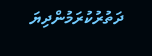ދަތުރުކުރަމުންދިޔަ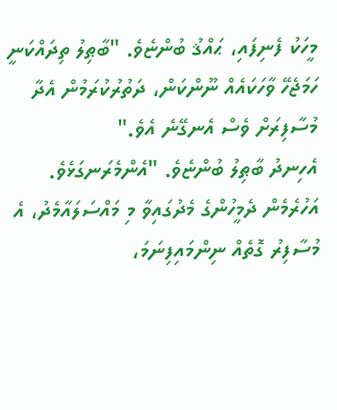މީހަކު ފެނިފައި، ޙައްޤު ބުންޏެވެ. "ބާޠިލު ތިދައްކަނީ ހަމަޖެހޭ ވާހަކައެއް ނޫންކަން، ދަތުރުކުރަމުން އެދާ މުސާފިރަށް ވެސް އެނގޭނެ އެވެ."
އެހިނދު ބާޠިލު ބުންޏެވެ. "އެންމެރަނގަޅެވެ. އަހުރެމެން ދެމީހުންގެ މެދުގައިވާ މި މައްސަލައާމެދު، އެ މުސާފިރު ގޮތެއް ނިންމައިފިނަމަ،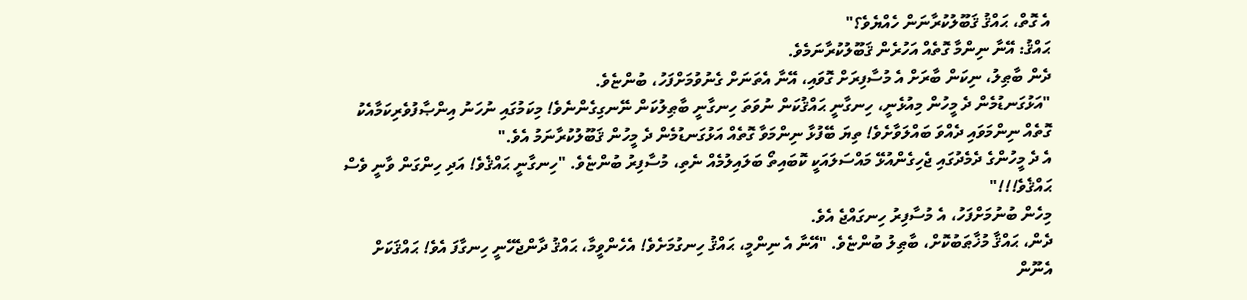އެ ގޮތް، ޙައްޤު ޤަބޫލުކުރާނަން ހެއްޔެވެ؟"
ޙައްޤު: އޭނާ ނިންމާ ގޮތެއް އަހުރެން ޤަބޫލުކުރާނަމެވެ.
ދެން ބާޠިލު، ނިކަން ބާރަށް އެ މުސާފިރަށް ގޮވައި، އޭނާ އެތަނަށް ގެނުވުމަށްފަހު، ބުންޏެވެ.
"އަޅުގަނޑުމެން ދެ މީހުން މިއުޅެނީ، ހިނގާނީ ޙައްޤުކަން ނުވަތަ ހިނގާނީ ބާޠިލުކަން ނޭނގިގެންނެވެ! މިކަމުގައި ނުހަނު އިންޞާފުވެރިކަމާއެކު ގޮތެއް ނިންމަވައި ދެއްވަ ބައްލަވާށެވެ! ތިޔަ ބޭފުޅާ ނިންމަވާ ގޮތެއް އަޅުގަނޑުމެން ދެ މީހުން ޤަބޫލުކުރާނަމު އެވެ."
އެ ދެ މީހުންގެ ދެމެދުގައި ޖެހިގެންއުޅޭ މައްސަލައަކީ ކޮބައިތޯ ބަލައިލުމެއް ނެތި، މުސާފިރު ބުންޏެވެ. "ހިނގާނީ ޙައްޤެވެ! އަދި ހިންގަން ވާނީ ވެސް ޙައްޤެވެ!!!"
މިހެން ބުނުމަށްފަހު، އެ މުސާފިރު ހިނގައްޖެ އެވެ.
ދެން، ޙައްޤާ މުޚާޠަބުކޮށް، ބާޠިލު ބުންޏެވެ. "އޭނާ އެ ނިންމީ، ޙައްޤު ހިނގުމަށެވެ! އެހެންވީމާ، ޙައްޤު ދާންޖެހޭނީ ހިނގާފަ އެވެ! ޙައްޤަކަށް އެނޫން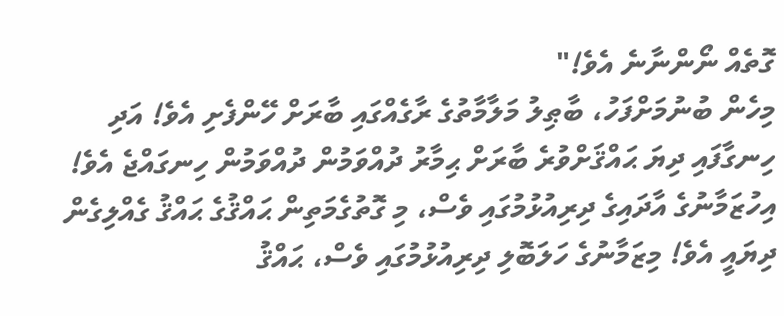ގޮތެއް ނޯންނާނެ އެވެ!"
މިހެން ބުނުމަށްފަހު، ބާޠިލު މަލާމާތުގެ ރާގެއްގައި ބާރަށް ހޭންފެށި އެވެ! އަދި ހިނގާފައި ދިޔަ ޙައްޤަށްވުރެ ބާރަށް ޙިމާރު ދުއްވަމުން ދުއްވަމުން ހިނގައްޖެ އެވެ!
އިހުޒަމާނުގެ އާދައިގެ ދިރިއުޅުމުގައި ވެސް، މި ގޮތުގެމަތިން ޙައްޤުގެ ޙައްޤު ގެއްލިގެން ދިޔައީ އެވެ! މިޒަމާނުގެ ހަލަބޮލި ދިރިއުޅުމުގައި ވެސް، ޙައްޤު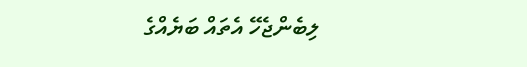ލިބެންޖެހޭ އެތައް ބަޔެއްގެ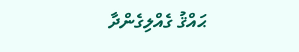ޙައްޤު ގެއްލިގެންދާ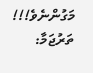މަގުންނެވެ!!!
ތަރުޖަމާ: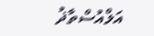އަލްއުސްތާޛު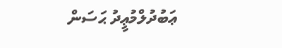ޢަބުދުލްމުޢީދު ޙަސަން